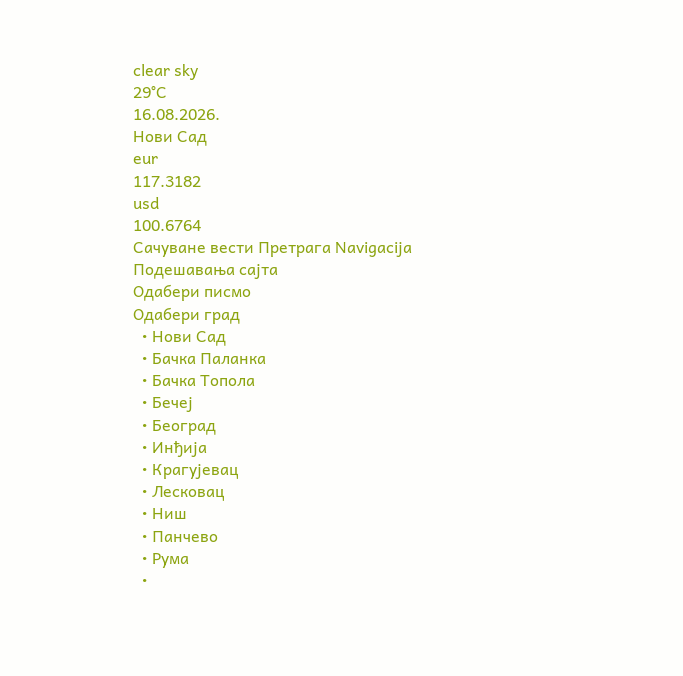clear sky
29°C
16.08.2026.
Нови Сад
eur
117.3182
usd
100.6764
Сачуване вести Претрага Navigacija
Подешавања сајта
Одабери писмо
Одабери град
  • Нови Сад
  • Бачка Паланка
  • Бачка Топола
  • Бечеј
  • Београд
  • Инђија
  • Крагујевац
  • Лесковац
  • Ниш
  • Панчево
  • Рума
  •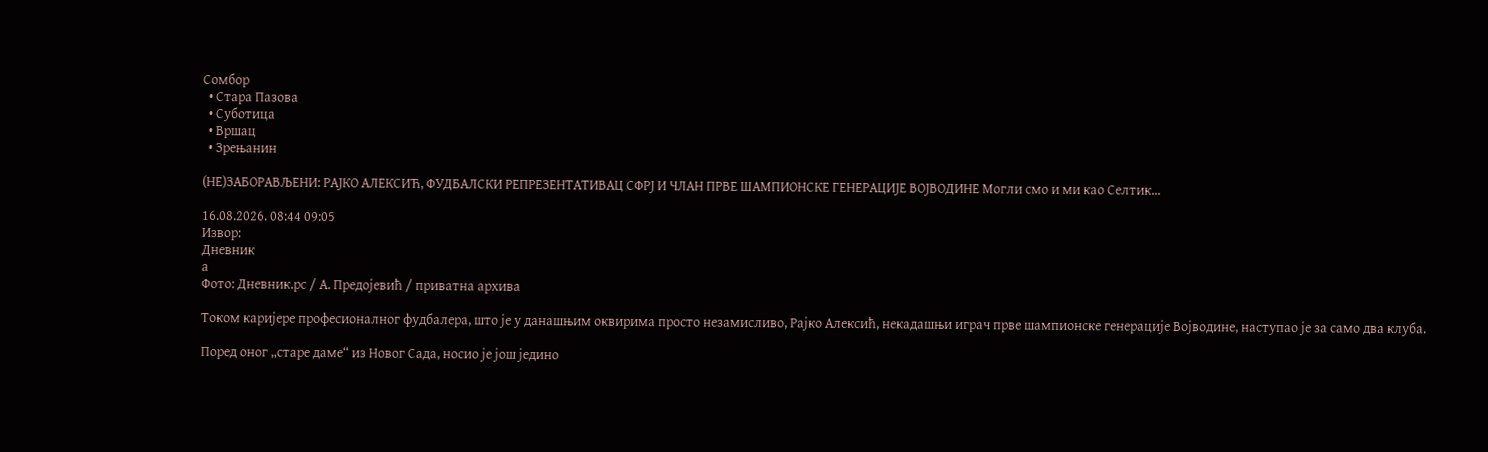Сомбор
  • Стара Пазова
  • Суботица
  • Вршац
  • Зрењанин

(НЕ)ЗАБОРАВЉЕНИ: РАЈКО АЛЕКСИЋ, ФУДБАЛСКИ РЕПРЕЗЕНТАТИВАЦ СФРЈ И ЧЛАН ПРВЕ ШАМПИОНСКЕ ГЕНЕРАЦИЈЕ ВОЈВОДИНЕ Могли смо и ми као Селтик...

16.08.2026. 08:44 09:05
Извор:
Дневник
а
Фото: Дневник.рс / А. Предојевић / приватна архива

Током каријере професионалног фудбалера, што је у данашњим оквирима просто незамисливо, Рајко Алексић, некадашњи играч прве шампионске генерације Војводине, наступао је за само два клуба.

Поред оног „старе даме“ из Новог Сада, носио је још једино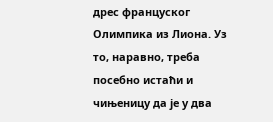дрес француског Олимпика из Лиона. Уз то, наравно, треба посебно истаћи и чињеницу да је у два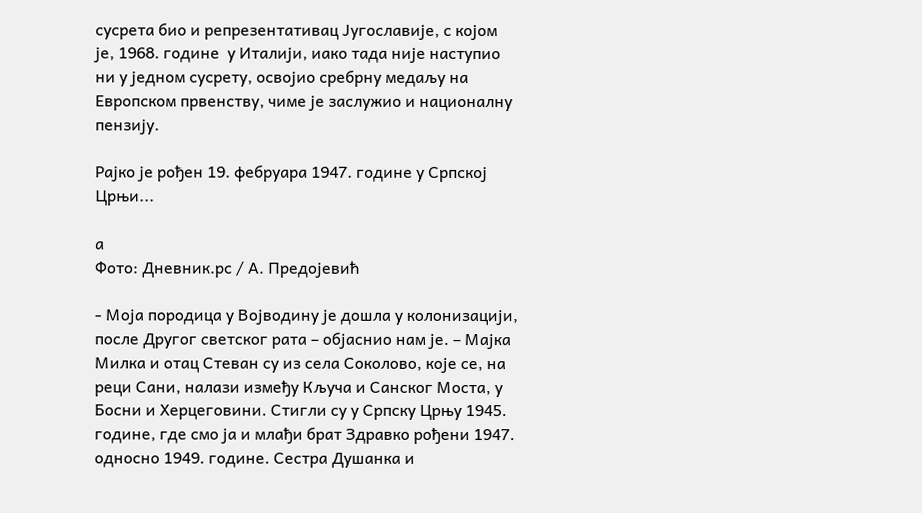сусрета био и репрезентативац Југославије, с којом је, 1968. године  у Италији, иако тада није наступио ни у једном сусрету, освојио сребрну медаљу на Европском првенству, чиме је заслужио и националну пензију.

Рајко је рођен 19. фебруара 1947. године у Српској Црњи...

а
Фото: Дневник.рс / А. Предојевић

- Моја породица у Војводину је дошла у колонизацији, после Другог светског рата – објаснио нам је. – Мајка Милка и отац Стеван су из села Соколово, које се, на реци Сани, налази између Кључа и Санског Моста, у Босни и Херцеговини. Стигли су у Српску Црњу 1945. године, где смо ја и млађи брат Здравко рођени 1947. односно 1949. године. Сестра Душанка и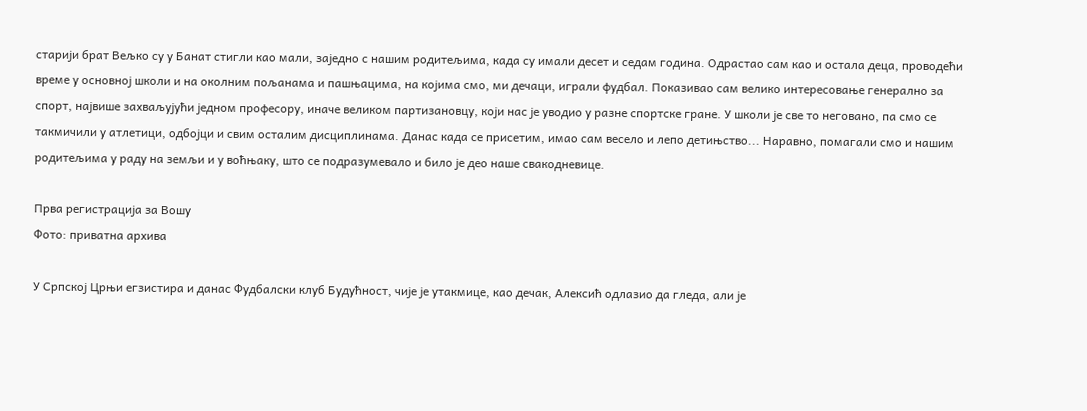старији брат Вељко су у Банат стигли као мали, заједно с нашим родитељима, када су имали десет и седам година. Одрастао сам као и остала деца, проводећи време у основној школи и на околним пољанама и пашњацима, на којима смо, ми дечаци, играли фудбал. Показивао сам велико интересовање генерално за спорт, највише захваљујући једном професору, иначе великом партизановцу, који нас је уводио у разне спортске гране. У школи је све то неговано, па смо се такмичили у атлетици, одбојци и свим осталим дисциплинама. Данас када се присетим, имао сам весело и лепо детињство... Наравно, помагали смо и нашим родитељима у раду на земљи и у воћњаку, што се подразумевало и било је део наше свакодневице.

Прва регистрација за Вошу
Фото: приватна архива

У Српској Црњи егзистира и данас Фудбалски клуб Будућност, чије је утакмице, као дечак, Алексић одлазио да гледа, али је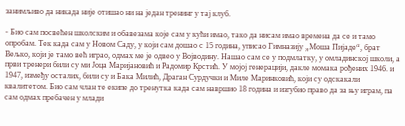занимљиво да никада није отишао ни на један тренинг у тај клуб.

- Био сам посвећен школским и обавезама које сам у кући имао, тако да нисам имао времена да се и тамо опробам. Тек када сам у Новом Саду, у који сам дошао с 15 година, уписао Гимназију „Моша Пијаде“, брат Вељко, који је тамо већ играо, одмах ме је одвео у Војводину. Нашао сам се у подмлатку, у омладинској школи, а први тренери били су ми Јоца Маријановић и Радомир Крстић. У мојој генерацији, дакле момака рођених 1946. и 1947, између осталих, били су и Бака Милић, Драган Сурдучки и Миле Маринковић, који су одскакали квалитетом. Био сам члан те екипе до тренутка када сам навршио 18 година и изгубио право да за њу играм, па сам одмах пребачен у млади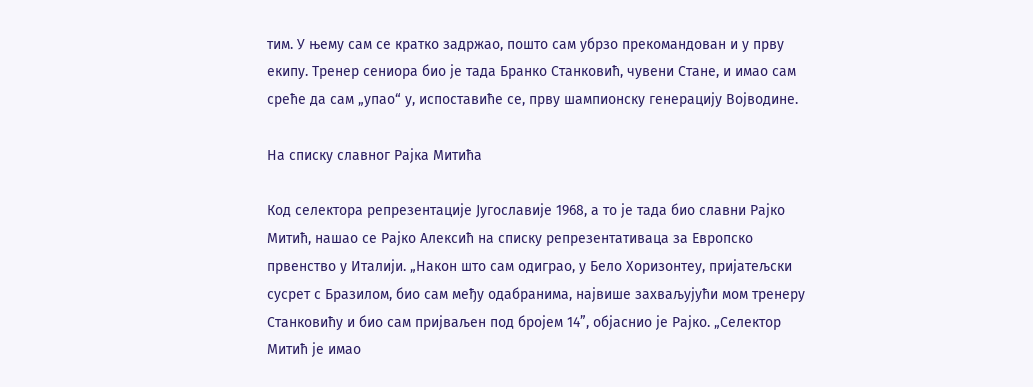тим. У њему сам се кратко задржао, пошто сам убрзо прекомандован и у прву екипу. Тренер сениора био је тада Бранко Станковић, чувени Стане, и имао сам среће да сам „упао“ у, испоставиће се, прву шампионску генерацију Војводине.

На списку славног Рајка Митића

Код селектора репрезентације Југославије 1968, а то је тада био славни Рајко Митић, нашао се Рајко Алексић на списку репрезентативаца за Европско првенство у Италији. „Након што сам одиграо, у Бело Хоризонтеу, пријатељски сусрет с Бразилом, био сам међу одабранима, највише захваљујући мом тренеру Станковићу и био сам пријваљен под бројем 14”, објаснио је Рајко. „Селектор Митић је имао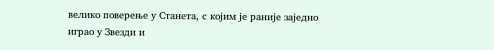велико поверење у Станета, с којим је раније заједно играо у Звезди и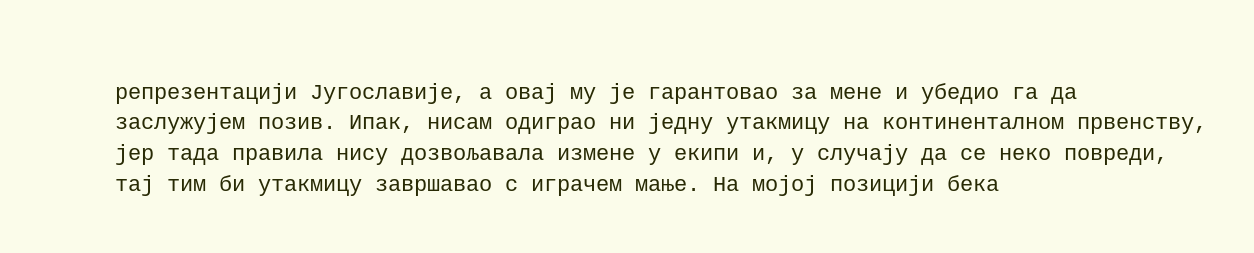репрезентацији Југославије, а овај му је гарантовао за мене и убедио га да заслужујем позив. Ипак, нисам одиграо ни једну утакмицу на континенталном првенству, јер тада правила нису дозвољавала измене у екипи и, у случају да се неко повреди, тај тим би утакмицу завршавао с играчем мање. На мојој позицији бека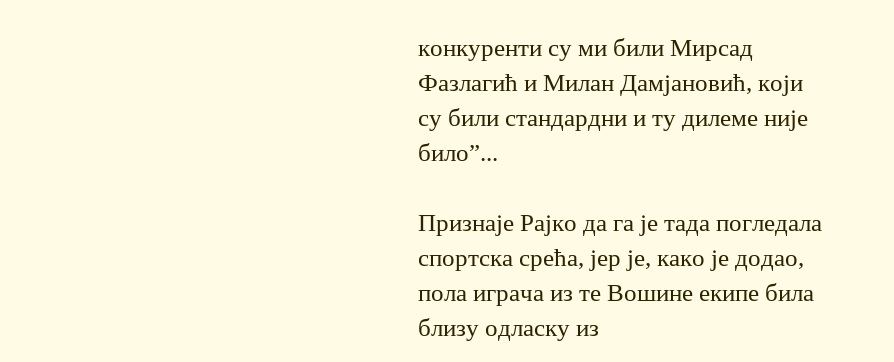конкуренти су ми били Мирсад Фазлагић и Милан Дамјановић, који су били стандардни и ту дилеме није било”...

Признаје Рајко да га је тада погледала спортска срећа, јер је, како је додао, пола играча из те Вошине екипе била близу одласку из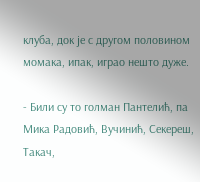клуба, док је с другом половином момака, ипак, играо нешто дуже.

- Били су то голман Пантелић, па Мика Радовић, Вучинић, Секереш, Такач,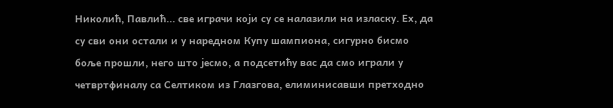Николић, Павлић... све играчи који су се налазили на изласку. Ех, да су сви они остали и у наредном Купу шампиона, сигурно бисмо боље прошли, него што јесмо, а подсетићу вас да смо играли у четвртфиналу са Селтиком из Глазгова, елиминисавши претходно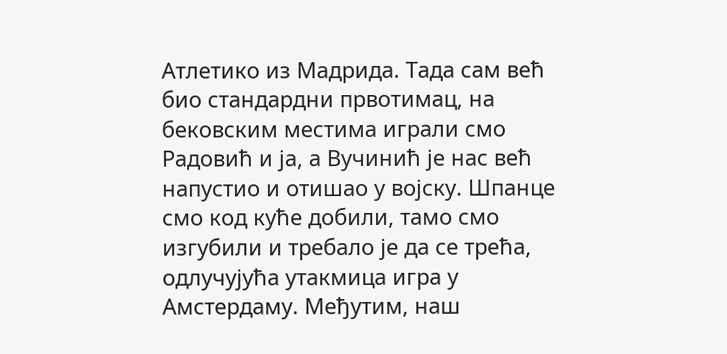Атлетико из Мадрида. Тада сам већ био стандардни првотимац, на бековским местима играли смо Радовић и ја, а Вучинић је нас већ напустио и отишао у војску. Шпанце смо код куће добили, тамо смо изгубили и требало је да се трећа, одлучујућа утакмица игра у Амстердаму. Међутим, наш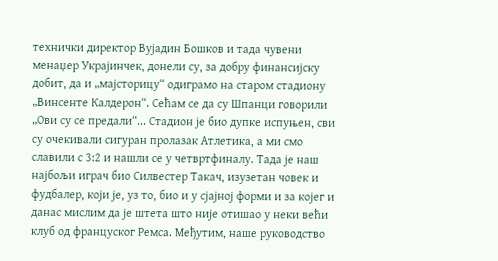технички директор Вујадин Бошков и тада чувени менаџер Украјинчек, донели су, за добру финансијску добит, да и „мајсторицу“ одиграмо на старом стадиону „Винсенте Калдерон“. Сећам се да су Шпанци говорили „Ови су се предали“... Стадион је био дупке испуњен, сви су очекивали сигуран пролазак Атлетика, а ми смо славили с 3:2 и нашли се у четвртфиналу. Тада је наш најбољи играч био Силвестер Такач, изузетан човек и фудбалер, који је, уз то, био и у сјајној форми и за којег и данас мислим да је штета што није отишао у неки већи клуб од француског Ремса. Међутим, наше руководство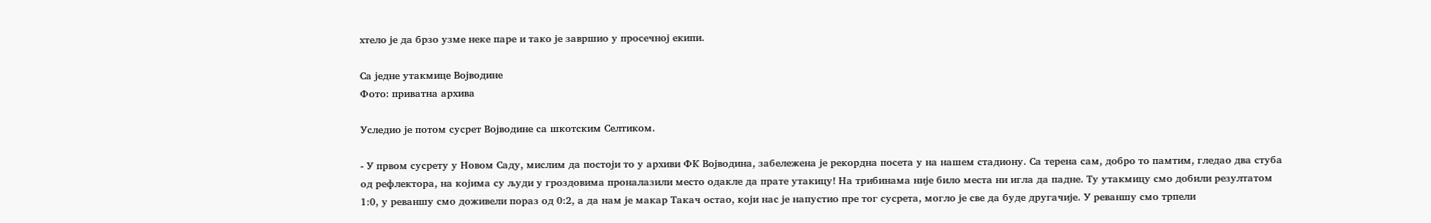хтело је да брзо узме неке паре и тако је завршио у просечној екипи.

Са једне утакмице Војводине
Фото: приватна архива

Уследио је потом сусрет Војводине са шкотским Селтиком.

- У првом сусрету у Новом Саду, мислим да постоји то у архиви ФК Војводина, забележена је рекордна посета у на нашем стадиону. Са терена сам, добро то памтим, гледао два стуба од рефлектора, на којима су људи у гроздовима проналазили место одакле да прате утакицу! На трибинама није било места ни игла да падне. Ту утакмицу смо добили резултатом 1:0, у реваншу смо доживели пораз од 0:2, а да нам је макар Такач остао, који нас је напустио пре тог сусрета, могло је све да буде другачије. У реваншу смо трпели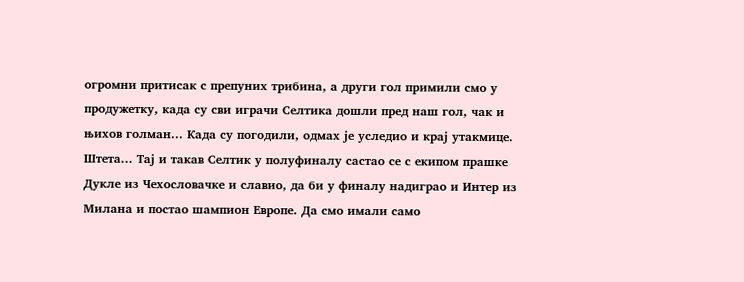огромни притисак с препуних трибина, а други гол примили смо у продужетку, када су сви играчи Селтика дошли пред наш гол, чак и њихов голман... Када су погодили, одмах је уследио и крај утакмице. Штета... Тај и такав Селтик у полуфиналу састао се с екипом прашке Дукле из Чехословачке и славио, да би у финалу надиграо и Интер из Милана и постао шампион Европе. Да смо имали само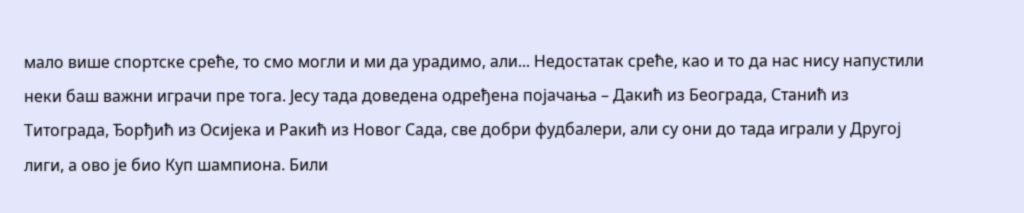мало више спортске среће, то смо могли и ми да урадимо, али... Недостатак среће, као и то да нас нису напустили неки баш важни играчи пре тога. Јесу тада доведена одређена појачања – Дакић из Београда, Станић из Титограда, Ђорђић из Осијека и Ракић из Новог Сада, све добри фудбалери, али су они до тада играли у Другој лиги, а ово је био Куп шампиона. Били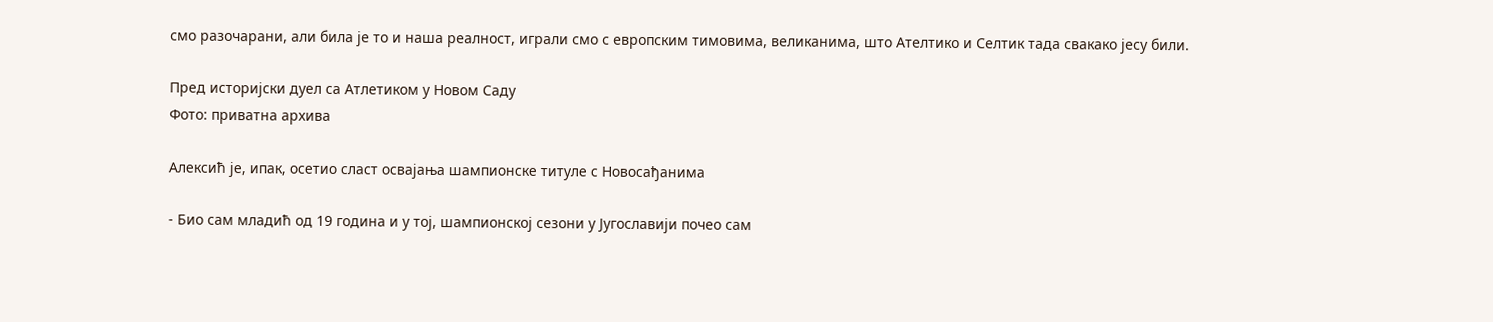смо разочарани, али била је то и наша реалност, играли смо с европским тимовима, великанима, што Ателтико и Селтик тада свакако јесу били.

Пред историјски дуел са Атлетиком у Новом Саду
Фото: приватна архива

Алексић је, ипак, осетио сласт освајања шампионске титуле с Новосађанима

- Био сам младић од 19 година и у тој, шампионској сезони у Југославији почео сам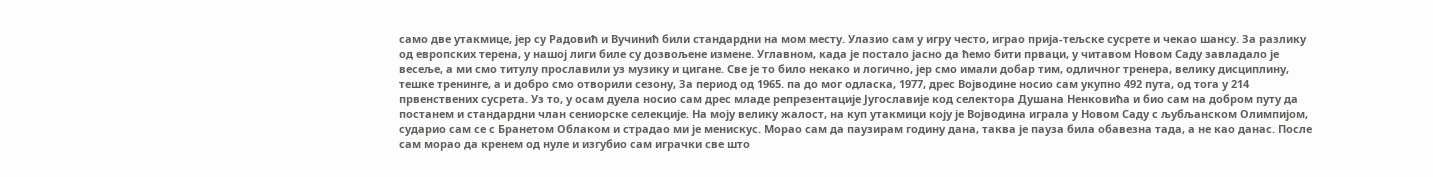само две утакмице, јер су Радовић и Вучинић били стандардни на мом месту. Улазио сам у игру често, играо прија-тељске сусрете и чекао шансу. За разлику од европских терена, у нашој лиги биле су дозвољене измене. Углавном, када је постало јасно да ћемо бити прваци, у читавом Новом Саду завладало је весеље, а ми смо титулу прославили уз музику и цигане. Све је то било некако и логично, јер смо имали добар тим, одличног тренера, велику дисциплину, тешке тренинге, а и добро смо отворили сезону, За период од 1965. па до мог одласка, 1977, дрес Војводине носио сам укупно 492 пута, од тога у 214 првенствених сусрета. Уз то, у осам дуела носио сам дрес младе репрезентације Југославије код селектора Душана Ненковића и био сам на добром путу да постанем и стандардни члан сениорске селекције. На моју велику жалост, на куп утакмици коју је Војводина играла у Новом Саду с љубљанском Олимпијом, сударио сам се с Бранетом Облаком и страдао ми је менискус. Морао сам да паузирам годину дана, таква је пауза била обавезна тада, а не као данас. После сам морао да кренем од нуле и изгубио сам играчки све што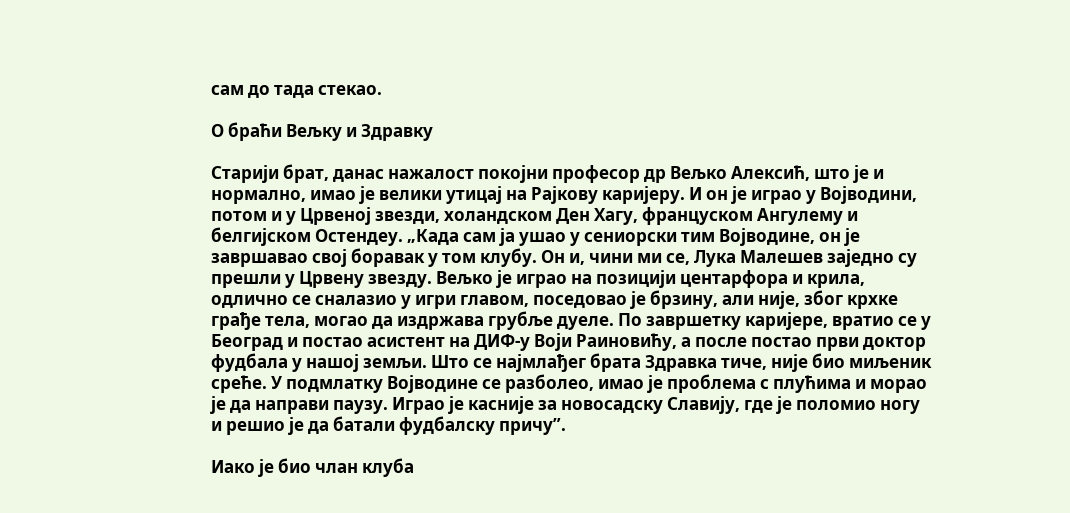сам до тада стекао.

О браћи Вељку и Здравку

Старији брат, данас нажалост покојни професор др Вељко Алексић, што је и нормално, имао је велики утицај на Рајкову каријеру. И он је играо у Војводини, потом и у Црвеној звезди, холандском Ден Хагу, француском Ангулему и белгијском Остендеу. „Када сам ја ушао у сениорски тим Војводине, он је завршавао свој боравак у том клубу. Он и, чини ми се, Лука Малешев заједно су прешли у Црвену звезду. Вељко је играо на позицији центарфора и крила, одлично се сналазио у игри главом, поседовао је брзину, али није, због крхке грађе тела, могао да издржава грубље дуеле. По завршетку каријере, вратио се у Београд и постао асистент на ДИФ-у Воји Раиновићу, а после постао први доктор фудбала у нашој земљи. Што се најмлађег брата Здравка тиче, није био миљеник среће. У подмлатку Војводине се разболео, имао је проблема с плућима и морао је да направи паузу. Играо је касније за новосадску Славију, где је поломио ногу и решио је да батали фудбалску причу”.

Иако је био члан клуба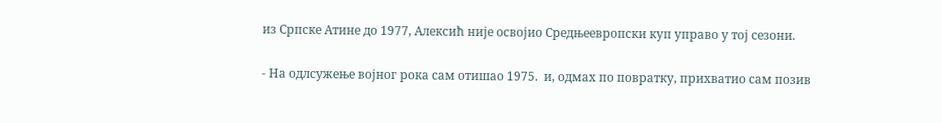из Српске Атине до 1977, Алексић није освојио Средњеевропски куп управо у тој сезони.

- На одлсужење војног рока сам отишао 1975.  и, одмах по повратку, прихватио сам позив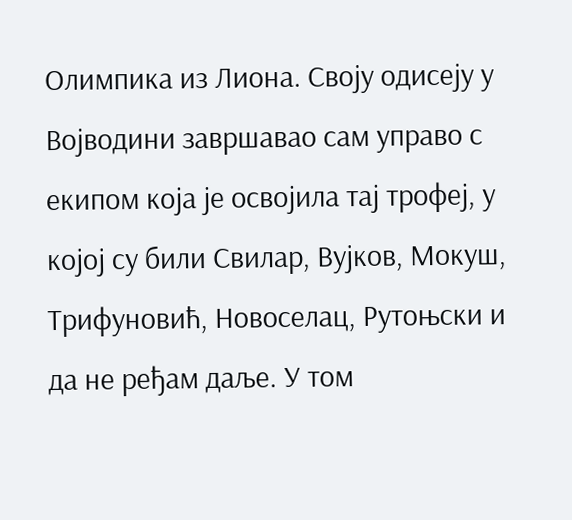Олимпика из Лиона. Своју одисеју у Војводини завршавао сам управо с екипом која је освојила тај трофеј, у којој су били Свилар, Вујков, Мокуш, Трифуновић, Новоселац, Рутоњски и да не ређам даље. У том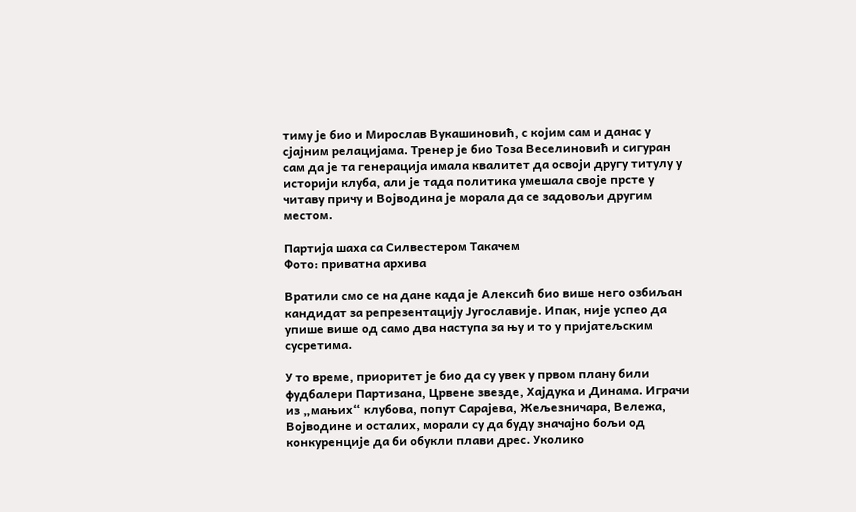тиму је био и Мирослав Вукашиновић, с којим сам и данас у сјајним релацијама. Тренер је био Тоза Веселиновић и сигуран сам да је та генерација имала квалитет да освоји другу титулу у историји клуба, али је тада политика умешала своје прсте у читаву причу и Војводина је морала да се задовољи другим местом.

Партија шаха са Силвестером Такачем
Фото: приватна архива

Вратили смо се на дане када је Алексић био више него озбиљан кандидат за репрезентацију Југославије. Ипак, није успео да упише више од само два наступа за њу и то у пријатељским сусретима.

У то време, приоритет је био да су увек у првом плану били фудбалери Партизана, Црвене звезде, Хајдука и Динама. Играчи из „мањих“ клубова, попут Сарајева, Жељезничара, Вележа, Војводине и осталих, морали су да буду значајно бољи од конкуренције да би обукли плави дрес. Уколико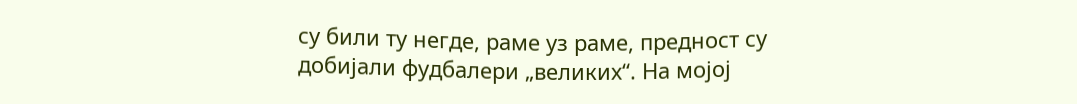су били ту негде, раме уз раме, предност су добијали фудбалери „великих“. На мојој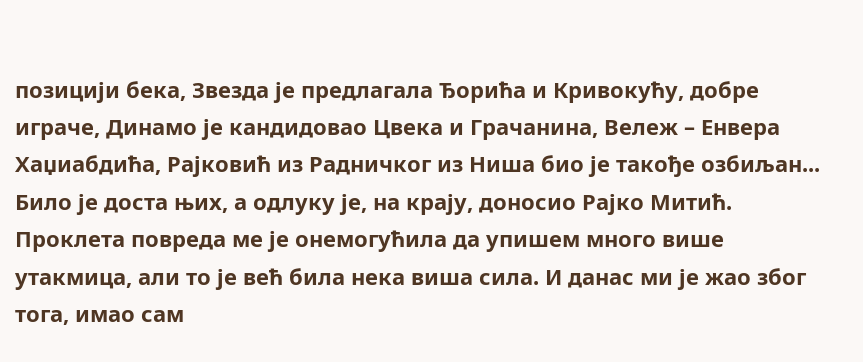позицији бека, Звезда је предлагала Ђорића и Кривокућу, добре играче, Динамо је кандидовао Цвека и Грачанина, Вележ – Енвера Хаџиабдића, Рајковић из Радничког из Ниша био је такође озбиљан... Било је доста њих, а одлуку је, на крају, доносио Рајко Митић. Проклета повреда ме је онемогућила да упишем много више утакмица, али то је већ била нека виша сила. И данас ми је жао због тога, имао сам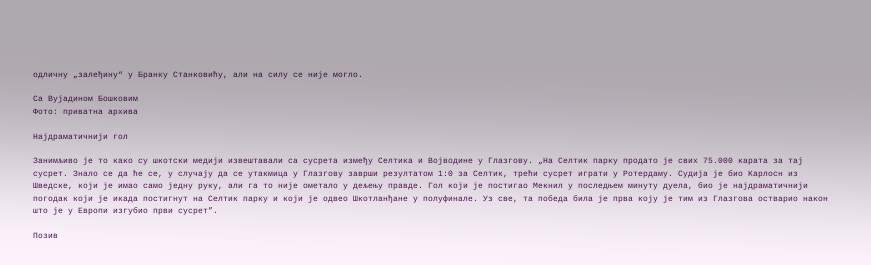одличну „залеђину“ у Бранку Станковићу, али на силу се није могло.

Са Вујадином Бошковим
Фото: приватна архива

Најдраматичнији гол

Занимљиво је то како су шкотски медији извештавали са сусрета између Селтика и Војводине у Глазгову. „На Селтик парку продато је свих 75.000 карата за тај сусрет. Знало се да ће се, у случају да се утакмица у Глазгову заврши резултатом 1:0 за Селтик, трећи сусрет играти у Ротердаму. Судија је био Карлосн из Шведске, који је имао само једну руку, али га то није ометало у дељењу правде. Гол који је постигао Мекнил у последњем минуту дуела, био је најдраматичнији погодак који је икада постигнут на Селтик парку и који је одвео Шкотланђане у полуфинале. Уз све, та победа била је прва коју је тим из Глазгова остварио након што је у Европи изгубио први сусрет”.

Позив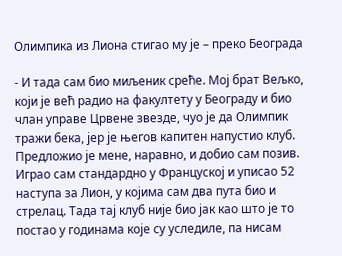Олимпика из Лиона стигао му је – преко Београда

- И тада сам био миљеник среће. Мој брат Вељко, који је већ радио на факултету у Београду и био члан управе Црвене звезде, чуо је да Олимпик тражи бека, јер је његов капитен напустио клуб. Предложио је мене, наравно, и добио сам позив. Играо сам стандардно у Француској и уписао 52 наступа за Лион, у којима сам два пута био и стрелац. Тада тај клуб није био јак као што је то постао у годинама које су уследиле, па нисам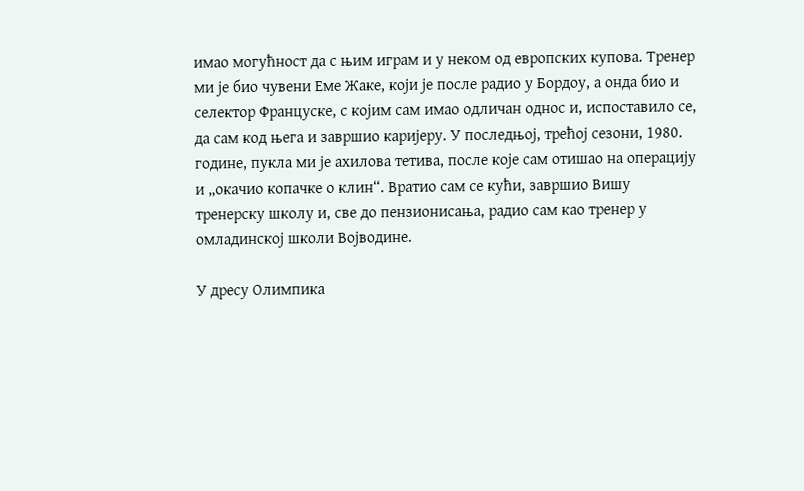имао могућност да с њим играм и у неком од европских купова. Тренер ми је био чувени Еме Жаке, који је после радио у Бордоу, а онда био и селектор Француске, с којим сам имао одличан однос и, испоставило се, да сам код њега и завршио каријеру. У последњој, трећој сезони, 1980. године, пукла ми је ахилова тетива, после које сам отишао на операцију и „окачио копачке о клин“. Вратио сам се кући, завршио Вишу тренерску школу и, све до пензионисања, радио сам као тренер у омладинској школи Војводине.

У дресу Олимпика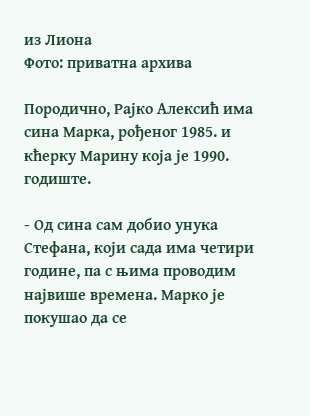из Лиона
Фото: приватна архива

Породично, Рајко Алексић има сина Марка, рођеног 1985. и кћерку Марину која је 1990. годиште.

- Од сина сам добио унука Стефана, који сада има четири године, па с њима проводим највише времена. Марко је покушао да се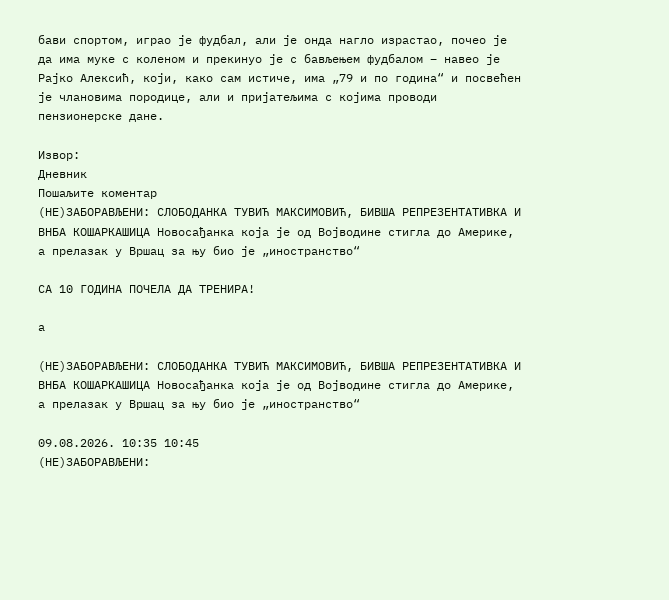бави спортом, играо је фудбал, али је онда нагло израстао, почео је да има муке с коленом и прекинуо је с бављењем фудбалом – навео је Рајко Алексић, који, како сам истиче, има „79 и по година“ и посвећен је члановима породице, али и пријатељима с којима проводи пензионерске дане.

Извор:
Дневник
Пошаљите коментар
(НЕ)ЗАБОРАВЉЕНИ: СЛОБОДАНКА ТУВИЋ МАКСИМОВИЋ, БИВША РЕПРЕЗЕНТАТИВКА И ВНБА КОШАРКАШИЦА Новосађанка која је од Војводине стигла до Америке, а прелазак у Вршац за њу био је „иностранство“

СА 10 ГОДИНА ПОЧЕЛА ДА ТРЕНИРА!

а

(НЕ)ЗАБОРАВЉЕНИ: СЛОБОДАНКА ТУВИЋ МАКСИМОВИЋ, БИВША РЕПРЕЗЕНТАТИВКА И ВНБА КОШАРКАШИЦА Новосађанка која је од Војводине стигла до Америке, а прелазак у Вршац за њу био је „иностранство“

09.08.2026. 10:35 10:45
(НЕ)ЗАБОРАВЉЕНИ: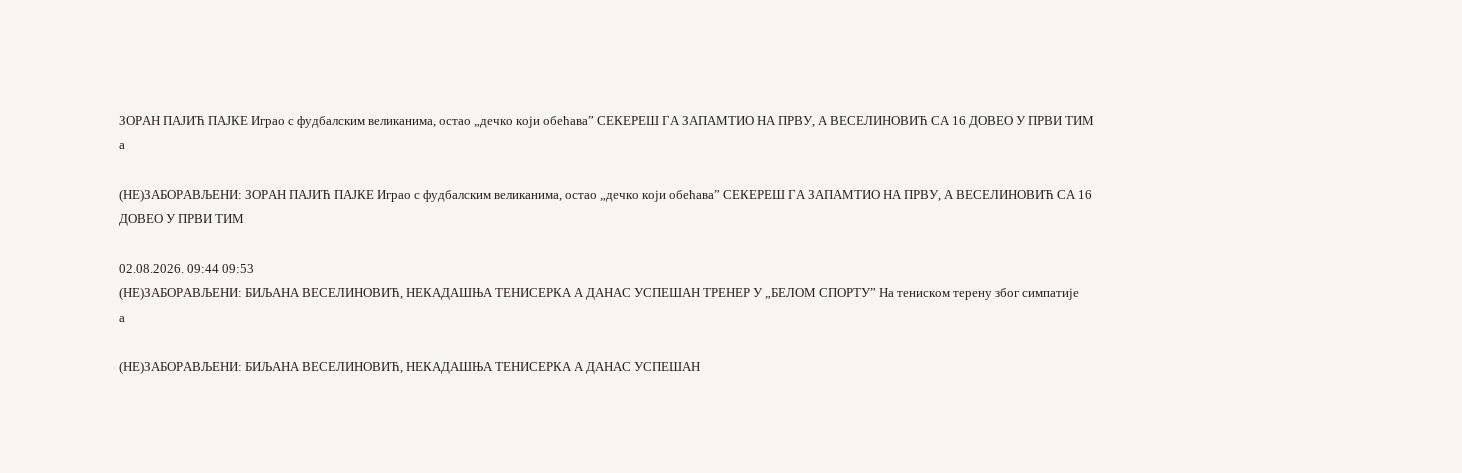ЗОРАН ПАЈИЋ ПАЈКЕ Играо с фудбалским великанима, остао „дечко који обећава” СЕКЕРЕШ ГА ЗАПАМТИО НА ПРВУ, А ВЕСЕЛИНОВИЋ СА 16 ДОВЕО У ПРВИ ТИМ
а

(НЕ)ЗАБОРАВЉЕНИ: ЗОРАН ПАЈИЋ ПАЈКЕ Играо с фудбалским великанима, остао „дечко који обећава” СЕКЕРЕШ ГА ЗАПАМТИО НА ПРВУ, А ВЕСЕЛИНОВИЋ СА 16 ДОВЕО У ПРВИ ТИМ

02.08.2026. 09:44 09:53
(НЕ)ЗАБОРАВЉЕНИ: БИЉАНА ВЕСЕЛИНОВИЋ, НЕКАДАШЊА ТЕНИСЕРКА А ДАНАС УСПЕШАН ТРЕНЕР У „БЕЛОМ СПОРТУ” На тениском терену због симпатије
а

(НЕ)ЗАБОРАВЉЕНИ: БИЉАНА ВЕСЕЛИНОВИЋ, НЕКАДАШЊА ТЕНИСЕРКА А ДАНАС УСПЕШАН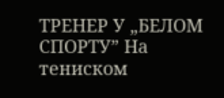ТРЕНЕР У „БЕЛОМ СПОРТУ” На тениском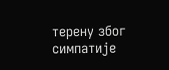терену због симпатије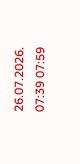26.07.2026. 07:39 07:59